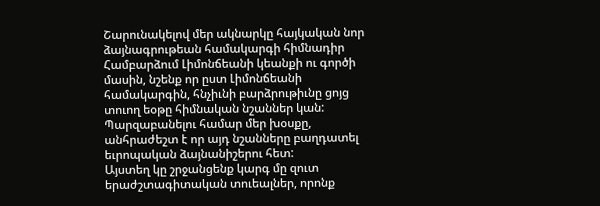Շարունակելով մեր ակնարկը հայկական նոր ձայնագրութեան համակարգի հիմնադիր Համբարձում Լիմոնճեանի կեանքի ու գործի մասին, նշենք որ ըստ Լիմոնճեանի համակարգին, հնչիւնի բարձրութիւնը ցոյց տուող եօթը հիմնական նշաններ կան:
Պարզաբանելու համար մեր խօսքը, անհրաժեշտ է որ այդ նշանները բաղդատել եւրոպական ձայնանիշերու հետ:
Այստեղ կը շրջանցենք կարգ մը զուտ երաժշտագիտական տուեալներ, որոնք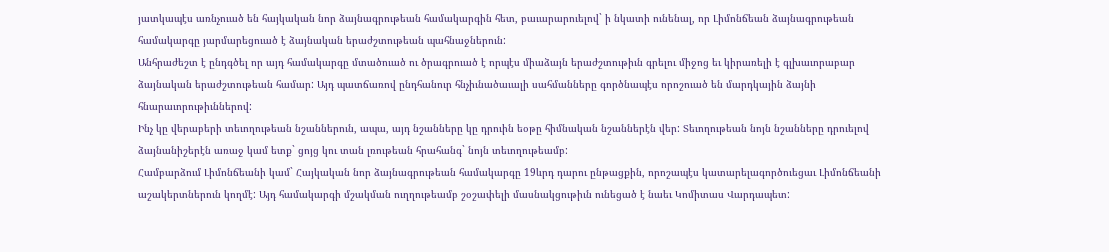յատկապէս առնչուած են հայկական նոր ձայնագրութեան համակարգին հետ, բաւարարուելով` ի նկատի ունենալ, որ Լիմոնճեան ձայնագրութեան համակարգը յարմարեցուած է ձայնական երաժշտութեան պահնաջներուն:
Անհրաժեշտ է ընդգծել որ այդ համակարգը մտածուած ու ծրագրուած է որպէս միաձայն երաժշտութիւն գրելու միջոց եւ կիրառելի է գլխաւորաբար ձայնական երաժշտութեան համար: Այդ պատճառով ընդհանուր հնչիւնածաւալի սահմանները գործնապէս որոշուած են մարդկային ձայնի հնարաւորութիւններով:
Ինչ կը վերաբերի տեւողութեան նշաններուն, ապա, այդ նշանները կը դրուին եօթը հիմնական նշաններէն վեր: Տեւողութեան նոյն նշանները դրուելով ձայնանիշերէն առաջ կամ ետք` ցոյց կու տան լռութեան հրահանգ` նոյն տեւողութեամբ:
Համբարձում Լիմոնճեանի կամ` Հայկական նոր ձայնագրութեան համակարգը 19ևրդ դարու ընթացքին, որոշապէս կատարելագործուեցաւ Լիմոնճեանի աշակերտներուն կողմէ: Այդ համակարգի մշակման ուղղութեամբ շօշափելի մասնակցութիւն ունեցած է նաեւ Կոմիտաս Վարդապետ: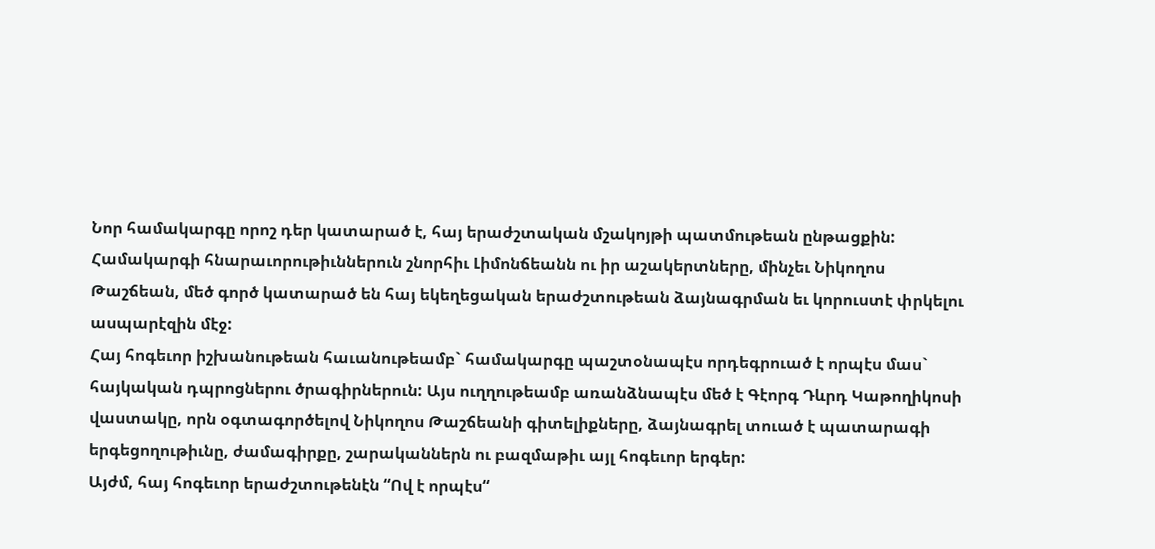Նոր համակարգը որոշ դեր կատարած է, հայ երաժշտական մշակոյթի պատմութեան ընթացքին: Համակարգի հնարաւորութիւններուն շնորհիւ Լիմոնճեանն ու իր աշակերտները, մինչեւ Նիկողոս Թաշճեան, մեծ գործ կատարած են հայ եկեղեցական երաժշտութեան ձայնագրման եւ կորուստէ փրկելու ասպարէզին մէջ:
Հայ հոգեւոր իշխանութեան հաւանութեամբ` համակարգը պաշտօնապէս որդեգրուած է որպէս մաս` հայկական դպրոցներու ծրագիրներուն: Այս ուղղութեամբ առանձնապէս մեծ է Գէորգ Դևրդ Կաթողիկոսի վաստակը, որն օգտագործելով Նիկողոս Թաշճեանի գիտելիքները, ձայնագրել տուած է պատարագի երգեցողութիւնը, ժամագիրքը, շարականներն ու բազմաթիւ այլ հոգեւոր երգեր:
Այժմ, հայ հոգեւոր երաժշտութենէն “Ով է որպէս“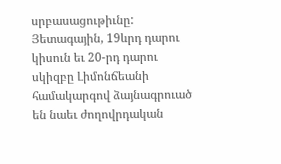սրբասացութիւնը:
Յետագային, 19ևրդ դարու կիսուն եւ 20-րդ դարու սկիզբը Լիմոնճեանի համակարգով ձայնագրուած են նաեւ ժողովրդական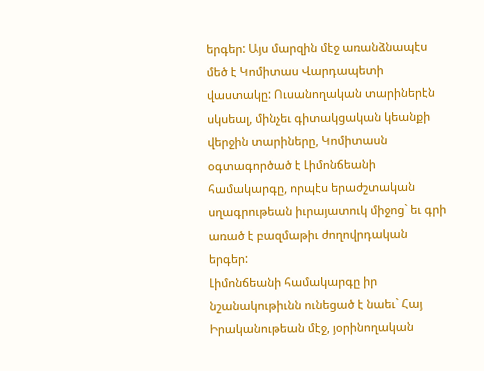երգեր: Այս մարզին մէջ առանձնապէս մեծ է Կոմիտաս Վարդապետի վաստակը: Ուսանողական տարիներէն սկսեալ, մինչեւ գիտակցական կեանքի վերջին տարիները, Կոմիտասն օգտագործած է Լիմոնճեանի համակարգը, որպէս երաժշտական սղագրութեան իւրայատուկ միջոց` եւ գրի առած է բազմաթիւ ժողովրդական երգեր:
Լիմոնճեանի համակարգը իր նշանակութիւնն ունեցած է նաեւ` Հայ Իրականութեան մէջ, յօրինողական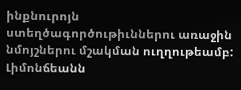ինքնուրոյն ստեղծագործութիւններու առաջին նմոյշներու մշակման ուղղութեամբ:
Լիմոնճեանն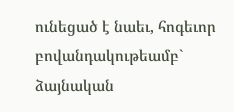ունեցած է նաեւ, հոգեւոր բովանդակութեամբ` ձայնական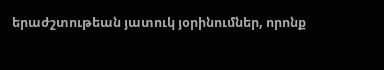երաժշտութեան յատուկ յօրինումներ, որոնք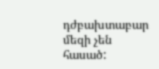դժբախտաբար մեզի չեն հասած: